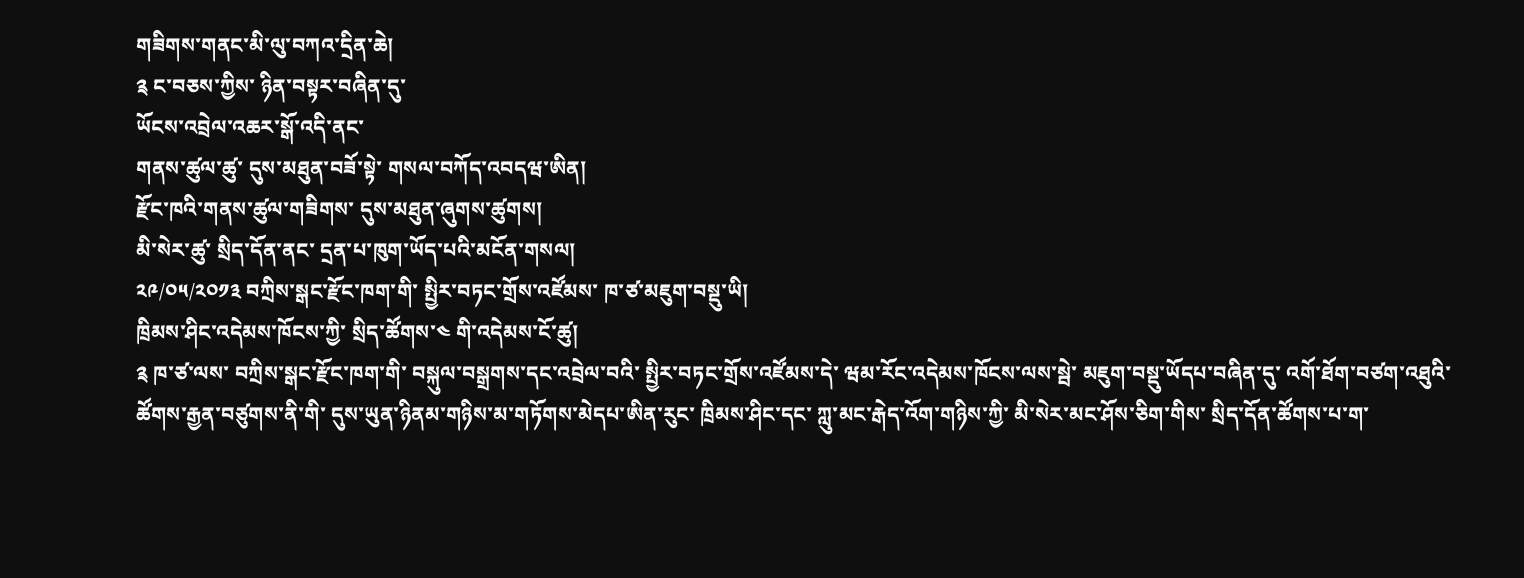གཟིགས་གནང་མི་ལུ་བཀའ་དྲིན་ཆེ།
༉ ང་བཅས་ཀྱིས་ ཉིན་བསྟར་བཞིན་དུ་
ཡོངས་འབྲེལ་འཆར་སྒོ་འདི་ནང་
གནས་ཚུལ་ཚུ་ དུས་མཐུན་བཟོ་སྟེ་ གསལ་བཀོད་འབདཝ་ཨིན།
རྫོང་ཁའི་གནས་ཚུལ་གཟིགས་ དུས་མཐུན་ཞུགས་ཚུགས།
མི་སེར་ཚུ་ སྲིད་དོན་ནང་ དྲན་པ་ཁུག་ཡོད་པའི་མངོན་གསལ།
༢༩/༠༥/༢༠༡༣ བཀྲིས་སྒང་རྫོང་ཁག་གི་ སྤྱིར་བཏང་གྲོས་འཛོམས་ ཁ་ཙ་མཇུག་བསྡུ་ཡི།
ཁྲིམས་ཤིང་འདེམས་ཁོངས་ཀྱི་ སྲིད་ཚོགས་༤ གི་འདེམས་ངོ་ཚུ།
༉ ཁ་ཙ་ལས་ བཀྲིས་སྒང་རྫོང་ཁག་གི་ བསྐུལ་བསྒྲགས་དང་འབྲེལ་བའི་ སྤྱིར་བཏང་གྲོས་འཛོམས་དེ་ ཝམ་རོང་འདེམས་ཁོངས་ལས་སྦེ་ མཇུག་བསྡུ་ཡོདཔ་བཞིན་དུ་ འགོ་ཐོག་བཙག་འཐུའི་ ཚོགས་རྒྱན་བཙུགས་ནི་གི་ དུས་ཡུན་ཉིནམ་གཉིས་མ་གཏོགས་མེདཔ་ཨིན་རུང་ ཁྲིམས་ཤིང་དང་ ཀླུ་མང་རྒེད་འོག་གཉིས་ཀྱི་ མི་སེར་མང་ཤོས་ཅིག་གིས་ སྲིད་དོན་ཚོགས་པ་ག་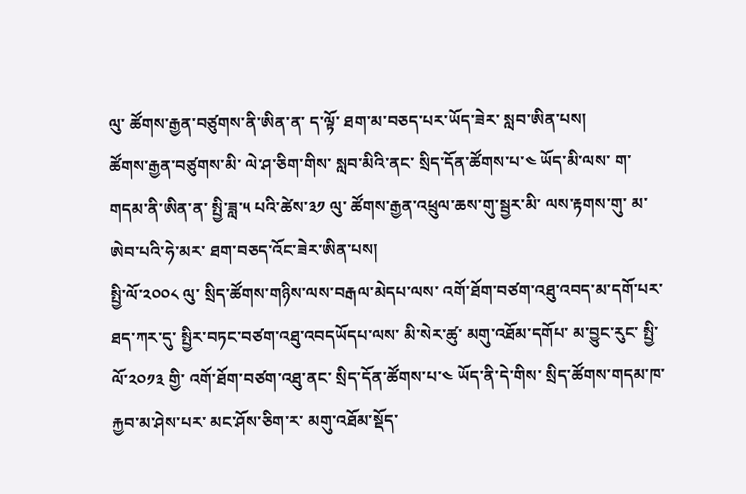ལུ་ ཚོགས་རྒྱན་བཙུགས་ནི་ཨིན་ན་ ད་ལྟོ་ ཐག་མ་བཅད་པར་ཡོད་ཟེར་ སླབ་ཨིན་པས།
ཚོགས་རྒྱན་བཙུགས་མི་ ལེ་ཤ་ཅིག་གིས་ སླབ་མིའི་ནང་ སྲིད་དོན་ཚོགས་པ་༤ ཡོད་མི་ལས་ ག་གདམ་ནི་ཨིན་ན་ སྤྱི་ཟླ་༥ པའི་ཚེས་༣༡ ལུ་ ཚོགས་རྒྱན་འཕྲུལ་ཆས་གུ་སྦྱར་མི་ ལས་རྟགས་གུ་ མ་ཨེབ་པའི་ཧེ་མར་ ཐག་བཅད་འོང་ཟེར་ཨིན་པས།
སྤྱི་ལོ་༢༠༠༨ ལུ་ སྲིད་ཚོགས་གཉིས་ལས་བརྒལ་མེདཔ་ལས་ འགོ་ཐོག་བཙག་འཐུ་འབད་མ་དགོ་པར་ ཐད་ཀར་དུ་ སྤྱིར་བཏང་བཙག་འཐུ་འབདཡོདཔ་ལས་ མི་སེར་ཚུ་ མགུ་འཐོམ་དགོཔ་ མ་བྱུང་རུང་ སྤྱི་ལོ་༢༠༡༣ གྱི་ འགོ་ཐོག་བཙག་འཐུ་ནང་ སྲིད་དོན་ཚོགས་པ་༤ ཡོད་ནི་དེ་གིས་ སྲིད་ཚོགས་གདམ་ཁ་རྐྱབ་མ་ཤེས་པར་ མང་ཤོས་ཅིག་ར་ མགུ་འཐོམ་སྡོད་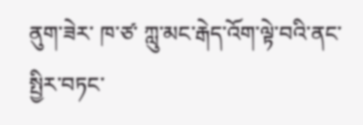ནུག་ཟེར་ ཁ་ཙ་ ཀླུ་མང་རྒེད་འོག་ལྟེ་བའི་ནང་ སྤྱིར་བཏང་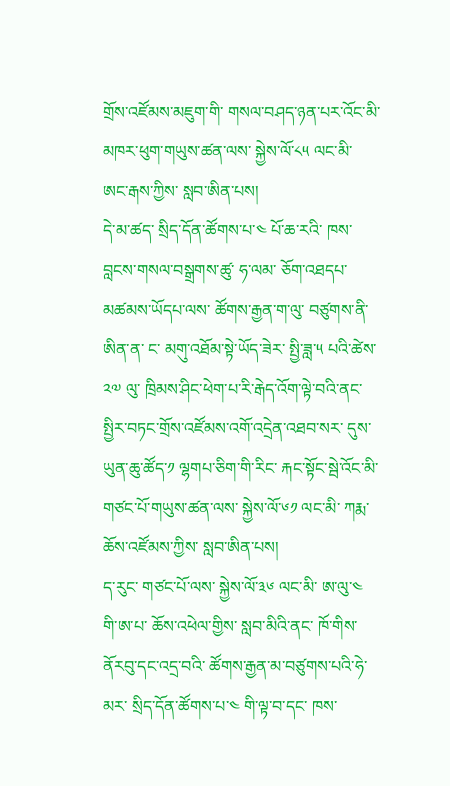གྲོས་འཛོམས་མཇུག་གི་ གསལ་བཤད་ཉན་པར་འོང་མི་ མཁར་ཕུག་གཡུས་ཚན་ལས་ སྐྱེས་ལོ་༨༥ ལང་མི་ ཨང་རྒས་ཀྱིས་ སླབ་ཨིན་པས།
དེ་མ་ཚད་ སྲིད་དོན་ཚོགས་པ་༤ པོ་ཆ་རའི་ ཁས་བླངས་གསལ་བསྒྲགས་ཚུ་ ཧ་ལམ་ ཅོག་འཐདཔ་མཚམས་ཡོདཔ་ལས་ ཚོགས་རྒྱན་ག་ལུ་ བཙུགས་ནི་ཨིན་ན་ ང་ མགུ་འཐོམ་སྟེ་ཡོད་ཟེར་ སྤྱི་ཟླ་༥ པའི་ཚེས་༢༧ ལུ་ ཁྲིམས་ཤིང་ཕེག་པ་རི་རྒེད་འོག་ལྟེ་བའི་ནང་ སྤྱིར་བཏང་གྲོས་འཛོམས་འགོ་འདྲེན་འཐབ་སར་ དུས་ཡུན་ཆུ་ཚོད་༡ ལྷགཔ་ཅིག་གི་རིང་ རྐང་སྟོང་སྦེ་འོང་མི་ གཙང་པོ་གཡུས་ཚན་ལས་ སྐྱེས་ལོ་༦༡ ལང་མི་ ཀརྨ་ཆོས་འཛོམས་ཀྱིས་ སླབ་ཨིན་པས།
ད་རུང་ གཙང་པོ་ལས་ སྐྱེས་ལོ་༣༦ ལང་མི་ ཨ་ལུ་༤ གི་ཨ་པ་ ཆོས་འཕེལ་གྱིས་ སླབ་མིའི་ནང་ ཁོ་གིས་ ནོརབུ་དང་འདྲ་བའི་ ཚོགས་རྒྱན་མ་བཙུགས་པའི་ཧེ་མར་ སྲིད་དོན་ཚོགས་པ་༤ གི་ལྟ་བ་དང་ ཁས་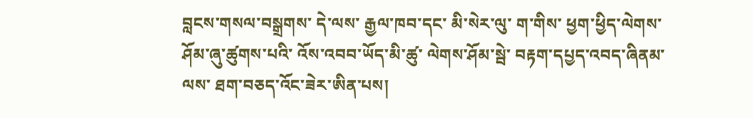བླངས་གསལ་བསྒྲགས་ དེ་ལས་ རྒྱལ་ཁབ་དང་ མི་སེར་ལུ་ ག་གིས་ ཕྱག་ཕྱིད་ལེགས་ཤོམ་ཞུ་ཚུགས་པའི་ འོས་འབབ་ཡོད་མི་ཚུ་ ལེགས་ཤོམ་སྦེ་ བརྟག་དཔྱད་འབད་ཞིནམ་ལས་ ཐག་བཅད་འོང་ཟེར་ཨིན་པས།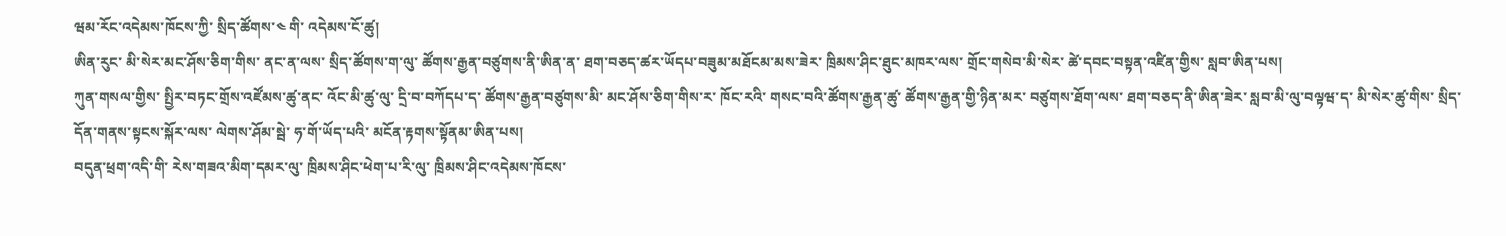ཝམ་རོང་འདེམས་ཁོངས་ཀྱི་ སྲིད་ཚོགས་༤ གི་ འདེམས་ངོ་ཚུ།
ཨིན་རུང་ མི་སེར་མང་ཤོས་ཅིག་གིས་ ནང་ན་ལས་ སྲིད་ཚོགས་ག་ལུ་ ཚོགས་རྒྱན་བཙུགས་ནི་ཨིན་ན་ ཐག་བཅད་ཚར་ཡོདཔ་བཟུམ་མཐོངམ་མས་ཟེར་ ཁྲིམས་ཤིང་ཐུང་མཁར་ལས་ གྲོང་གསེབ་མི་སེར་ ཚེ་དབང་བསྟན་འཛིན་གྱིས་ སླབ་ཨིན་པས།
ཀུན་གསལ་གྱིས་ སྤྱིར་བཏང་གྲོས་འཛོམས་ཚུ་ནང་ འོང་མི་ཚུ་ལུ་ དྲི་བ་བཀོདཔ་ད་ ཚོགས་རྒྱན་བཙུགས་མི་ མང་ཤོས་ཅིག་གིས་ར་ ཁོང་རའི་ གསང་བའི་ཚོགས་རྒྱན་ཚུ་ ཚོགས་རྒྱན་གྱི་ཉིན་མར་ བཙུགས་ཐོག་ལས་ ཐག་བཅད་ནི་ཨིན་ཟེར་ སླབ་མི་ལུ་བལྟཝ་ད་ མི་སེར་ཚུ་གིས་ སྲིད་དོན་གནས་སྟངས་སྐོར་ལས་ ལེགས་ཤོམ་སྦེ་ ཧ་གོ་ཡོད་པའི་ མངོན་རྟགས་སྟོནམ་ཨིན་པས།
བདུན་ཕྲག་འདི་གི་ རེས་གཟའ་མིག་དམར་ལུ་ ཁྲིམས་ཤིང་ཕེག་པ་རི་ལུ་ ཁྲིམས་ཤིང་འདེམས་ཁོངས་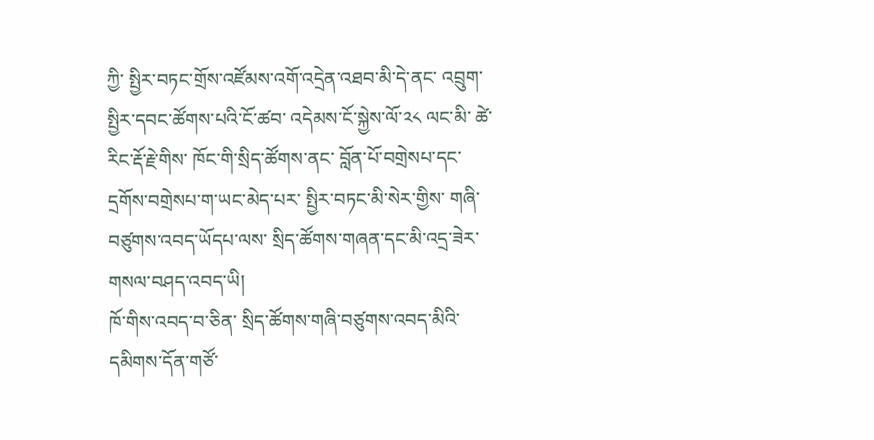ཀྱི་ སྤྱིར་བཏང་གྲོས་འཛོམས་འགོ་འདྲེན་འཐབ་མི་དེ་ནང་ འབྲུག་སྤྱིར་དབང་ཚོགས་པའི་ངོ་ཚབ་ འདེམས་ངོ་སྐྱེས་ལོ་༢༨ ལང་མི་ ཚེ་རིང་རྡོ་རྗེ་གིས་ ཁོང་གི་སྲིད་ཚོགས་ནང་ བློན་པོ་བགྲེསཔ་དང་ དྲགོས་བགྲེསཔ་ག་ཡང་མེད་པར་ སྤྱིར་བཏང་མི་སེར་གྱིས་ གཞི་བཙུགས་འབད་ཡོདཔ་ལས་ སྲིད་ཚོགས་གཞན་དང་མི་འདྲ་ཟེར་ གསལ་བཤད་འབད་ཡི།
ཁོ་གིས་འབད་བ་ཅིན་ སྲིད་ཚོགས་གཞི་བཙུགས་འབད་མིའི་ དམིགས་དོན་གཙོ་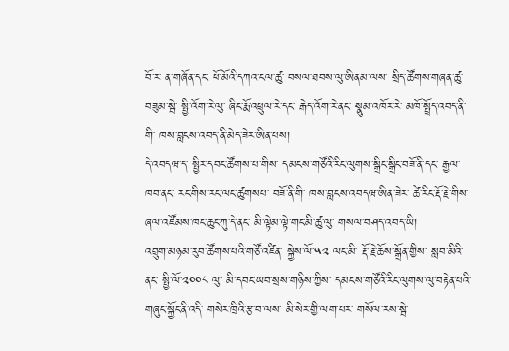བོ་ར་ ན་གཞོན་དང་ ཕོ་མོའི་དཀའ་ངལ་ཚུ་ བསལ་ཐབས་ལུ་ཨིནམ་ལས་ སྲིད་ཚོགས་གཞན་ཚུ་བཟུམ་སྦེ་ སྤྱི་འོག་རེ་ལུ་ ཞིང་རྨོ་འཕྲུལ་རེ་དང་ རྒེད་འོག་རེ་ནང་ སྣུམ་འཁོར་རེ་ མཁོ་སྤྲོད་འབད་ནི་གི་ ཁས་བླངས་འབད་ནི་མེད་ཟེར་ཨིན་པས།
དེ་འབདཝ་ད་ སྤྱིར་དབང་ཚོགས་པ་གིས་ དམངས་གཙོའི་རིང་ལུགས་སྒྲིང་སྒྲིང་བཟོ་ནི་དང་ རྒྱལ་ཁབ་ནང་ རང་གིས་རང་ལང་ཚུགསཔ་ བཟོ་ནི་གི་ ཁས་བླངས་འབདཝ་ཨིན་ཟེར་ ཚེ་རིང་རྡོ་རྗེ་གིས་ ཞལ་འཛོམས་ཁང་ཆུང་ཀུ་དེ་ནང་ མི་ལྟེམ་ལྟེ་གང་མི་ཚུ་ལུ་ གསལ་བཤད་འབད་ཡི།
འབྲུག་མཉམ་རུབ་ཚོགས་པའི་གཙོ་འཛིན་ སྐྱེས་ལོ་༥༢ ལང་མི་ རྡོ་རྗེ་ཆོས་སྒྲོན་གྱིས་ སླབ་མིའི་ནང་ སྤྱི་ལོ་༢༠༠༨ ལུ་ མི་དབང་ཡབ་སྲས་གཉིས་ཀྱིས་ དམངས་གཙོའི་རིང་ལུགས་ལུ་བརྟེན་པའི་ གཞུང་སྐྱོང་ནི་འདི་ གསེར་ཁྲིའི་རྩ་བ་ལས་ མི་སེར་གྱི་ལག་པར་ གསོལ་རས་སྦེ་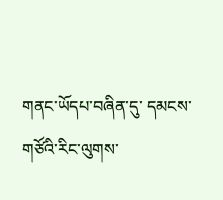གནང་ཡོདཔ་བཞིན་དུ་ དམངས་གཙོའི་རིང་ལུགས་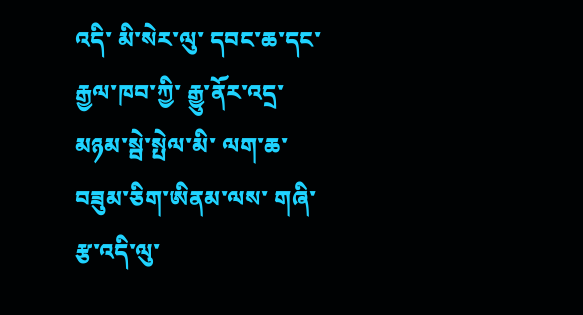འདི་ མི་སེར་ལུ་ དབང་ཆ་དང་ རྒྱལ་ཁབ་ཀྱི་ རྒྱུ་ནོར་འདྲ་མཉམ་སྦེ་སྤེལ་མི་ ལག་ཆ་བཟུམ་ཅིག་ཨིནམ་ལས་ གཞི་རྩ་འདི་ལུ་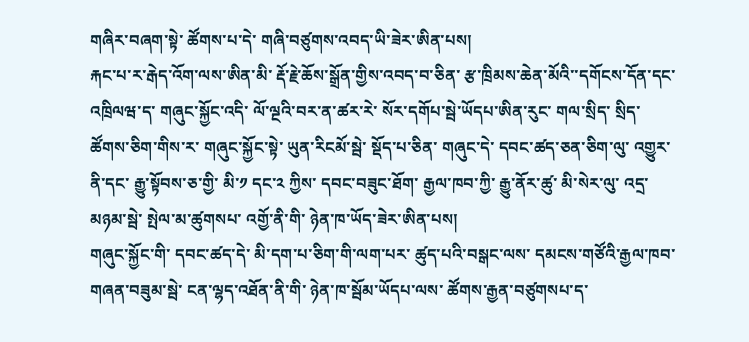གཞིར་བཞག་སྟེ་ ཚོགས་པ་དེ་ གཞི་བཙུགས་འབད་ཡི་ཟེར་ཨིན་པས།
རྐང་པ་ར་རྒེད་འོག་ལས་ཨིན་མི་ རྡོ་རྗེ་ཆོས་སྒྲོན་གྱིས་འབད་བ་ཅིན་ རྩ་ཁྲིམས་ཆེན་མོའི་་དགོངས་དོན་དང་འཁྲིལཝ་ད་ གཞུང་སྐྱོང་འདི་ ལོ་ལྔའི་བར་ན་ཚར་རེ་ སོར་དགོཔ་སྦེ་ཡོདཔ་ཨིན་རུང་ གལ་སྲིད་ སྲིད་ཚོགས་ཅིག་གིས་ར་ གཞུང་སྐྱོང་སྟེ་ ཡུན་རིངམོ་སྦེ་ སྡོད་པ་ཅིན་ གཞུང་དེ་ དབང་ཚད་ཅན་ཅིག་ལུ་ འགྱུར་ནི་དང་ རྒྱུ་སྟོབས་ཅ་གྱི་ མི་༡ དང་༢ ཀྱིས་ དབང་བཟུང་ཐོག་ རྒྱལ་ཁབ་ཀྱི་ རྒྱུ་ནོར་ཚུ་ མི་སེར་ལུ་ འདྲ་མཉམ་སྦེ་ སྤེལ་མ་ཚུགསཔ་ འགྱོ་ནི་གི་ ཉེན་ཁ་ཡོད་ཟེར་ཨིན་པས།
གཞུང་སྐྱོང་གི་ དབང་ཚད་དེ་ མི་དག་པ་ཅིག་གི་ལག་པར་ ཚུད་པའི་བསྒང་ལས་ དམངས་གཙོའི་རྒྱལ་ཁབ་གཞན་བཟུམ་སྦེ་ ངན་ལྷད་འཐོན་ནི་གི་ ཉེན་ཁ་སྦོམ་ཡོདཔ་ལས་ ཚོགས་རྒྱན་བཙུགསཔ་ད་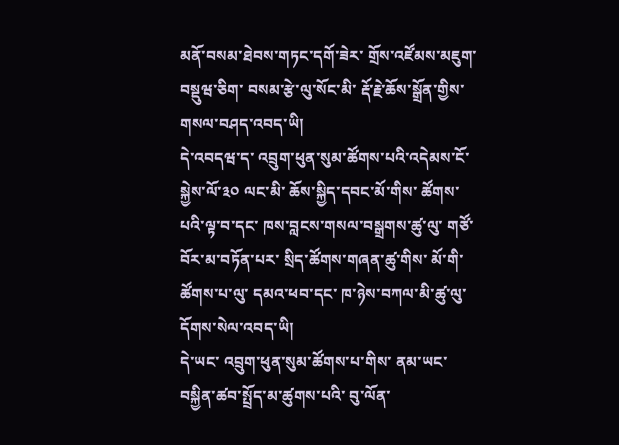མནོ་བསམ་ཐེབས་གཏང་དགོ་ཟེར་ གྲོས་འཛོམས་མཇུག་བསྡུཝ་ཅིག་ བསམ་རྩེ་ལུ་སོང་མི་ རྡོ་རྗེ་ཆོས་སྒྲོན་གྱིས་ གསལ་བཤད་འབད་ཡི།
དེ་འབདཝ་ད་ འབྲུག་ཕུན་སུམ་ཚོགས་པའི་འདེམས་ངོ་ སྐྱེས་ལོ་༣༠ ལང་མི་ ཆོས་སྐྱིད་དབང་མོ་གིས་ ཚོགས་པའི་ལྟ་བ་དང་ ཁས་བླངས་གསལ་བསྒྲགས་ཚུ་ལུ་ གཙོ་བོར་མ་བཏོན་པར་ སྲིད་ཚོགས་གཞན་ཚུ་གིས་ མོ་གི་ ཚོགས་པ་ལུ་ དམའ་ཕབ་དང་ ཁ་ཉེས་བཀལ་མི་ཚུ་ལུ་ དོགས་སེལ་འབད་ཡི།
དེ་ཡང་ འབྲུག་ཕུན་སུམ་ཚོགས་པ་གིས་ ནམ་ཡང་བསྐྱིན་ཚབ་སྤྲོད་མ་ཚུགས་པའི་ བུ་ལོན་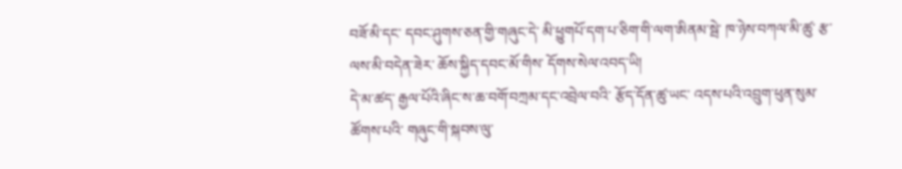བཟོ་མི་དང་ དབང་ཤུགས་ཅན་གྱི་གཞུང་དེ་ མི་ཕྱུགཔོ་དག་པ་ཅིག་གི་ལག་ཨིནམ་སྦེ་ ཁ་ཉེས་བཀལ་མི་ཚུ་ རྩ་ལས་མི་བདེན་ཟེར་ ཆོས་སྐྱིད་དབང་མོ་གིས་ དོགས་སེལ་འབད་ཡི།
དེ་མ་ཚད་ རྒྱལ་པོའི་ཞིང་ས་ཆ་བགོ་བཀྲམ་དང་འབྲེལ་བའི་ རྩོད་དོན་ཚུ་ཡང་ འདས་པའི་འབྲུག་ཕུན་སུམ་ཚོགས་པའི་ གཞུང་གི་སྐབས་ལུ་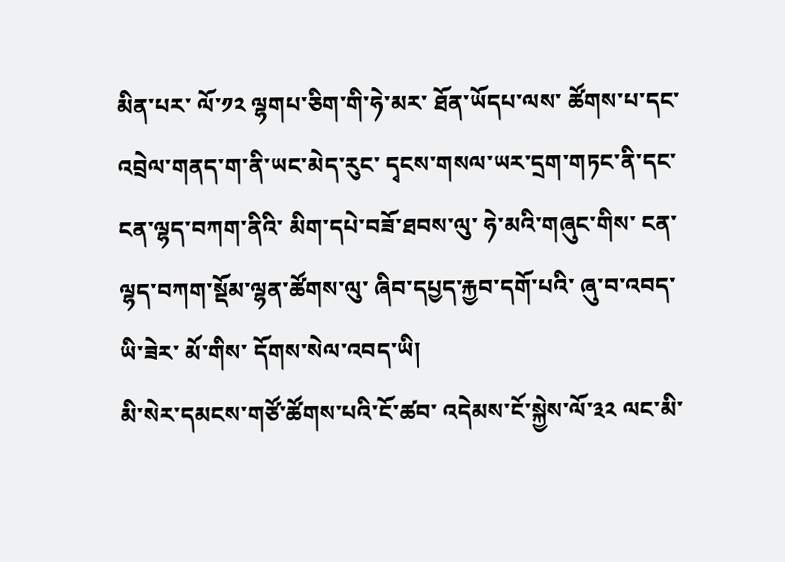མིན་པར་ ལོ་༡༢ ལྷགཔ་ཅིག་གི་ཧེ་མར་ ཐོན་ཡོདཔ་ལས་ ཚོགས་པ་དང་ འབྲེལ་གནད་ག་ནི་ཡང་མེད་རུང་ དྭངས་གསལ་ཡར་དྲག་གཏང་ནི་དང་ ངན་ལྷད་བཀག་ནིའི་ མིག་དཔེ་བཟོ་ཐབས་ལུ་ ཧེ་མའི་གཞུང་གིས་ ངན་ལྷད་བཀག་སྡོམ་ལྷན་ཚོགས་ལུ་ ཞིབ་དཔྱད་རྐྱབ་དགོ་པའི་ ཞུ་བ་འབད་ཡི་ཟེར་ མོ་གིས་ དོགས་སེལ་འབད་ཡི།
མི་སེར་དམངས་གཙོ་ཚོགས་པའི་ངོ་ཚབ་ འདེམས་ངོ་སྐྱེས་ལོ་༣༢ ལང་མི་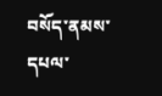བསོད་ནམས་དཔལ་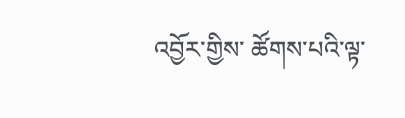འབྱོར་གྱིས་ ཚོགས་པའི་ལྟ་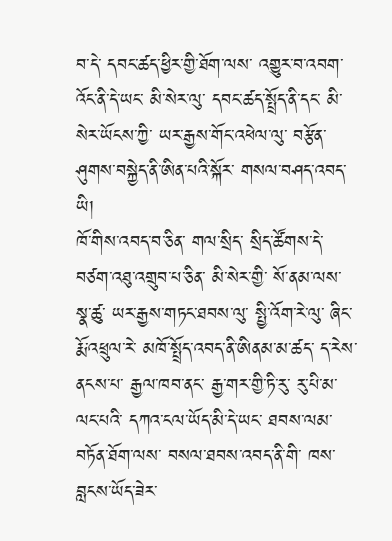བ་དེ་ དབང་ཚད་ཕྱིར་གྱི་ཐོག་ལས་ འགྱུར་བ་འབག་འོང་ནི་དེ་ཡང་ མི་སེར་ལུ་ དབང་ཚད་སྤྲོད་ནི་དང་ མི་སེར་ཡོངས་ཀྱི་ ཡར་རྒྱས་གོང་འཕེལ་ལུ་ བརྩོན་ཤུགས་བསྐྱེད་ནི་ཨིན་པའི་སྐོར་ གསལ་བཤད་འབད་ཡི།
ཁོ་གིས་འབད་བ་ཅིན་ གལ་སྲིད་ སྲིད་ཚོགས་དེ་ བཙག་འཐུ་འགྲུབ་པ་ཅིན་ མི་སེར་གྱི་ སོ་ནམ་ལས་སྣ་ཚུ་ ཡར་རྒྱས་གཏང་ཐབས་ལུ་ སྤྱི་འོག་རེ་ལུ་ ཞིང་རྨོ་འཕྲུལ་རེ་ མཁོ་སྤྲོད་འབད་ནི་ཨིནམ་མ་ཚད་ ད་རེས་ནངས་པ་ རྒྱལ་ཁབ་ནང་ རྒྱ་གར་གྱི་ཏི་རུ་ རུ་པི་མ་ལང་པའི་ དཀའ་ངལ་ཡོད་མི་དེ་ཡང་ ཐབས་ལམ་བཏོན་ཐོག་ལས་ བསལ་ཐབས་འབད་ནི་གི་ ཁས་བླངས་ཡོད་ཟེར་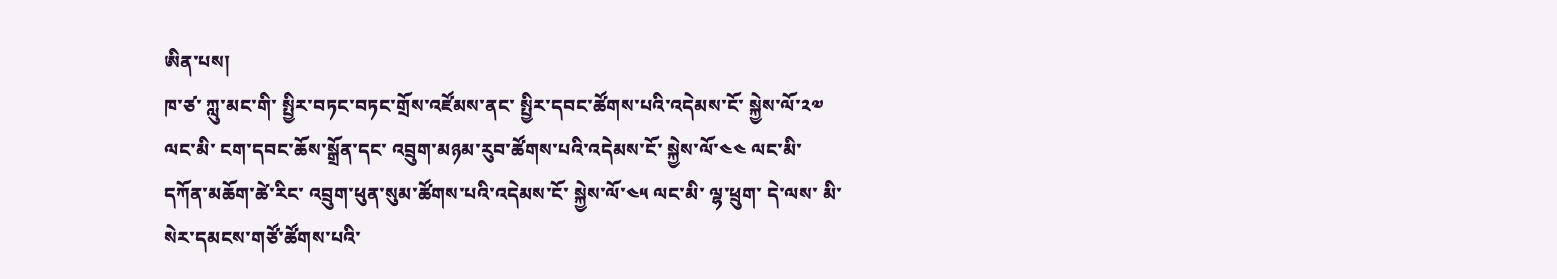ཨིན་པས།
ཁ་ཙ་ ཀླུ་མང་གི་ སྤྱིར་བཏང་བཏང་གྲོས་འཛོམས་ནང་ སྤྱིར་དབང་ཚོགས་པའི་འདེམས་ངོ་ སྐྱེས་ལོ་༢༧ ལང་མི་ ངག་དབང་ཆོས་སྒྲོན་དང་ འབྲུག་མཉམ་རུབ་ཚོགས་པའི་འདེམས་ངོ་ སྐྱེས་ལོ་༤༤ ལང་མི་ དཀོན་མཆོག་ཚེ་རིང་ འབྲུག་ཕུན་སུམ་ཚོགས་པའི་འདེམས་ངོ་ སྐྱེས་ལོ་༤༥ ལང་མི་ ལྷ་ཕྲུག་ དེ་ལས་ མི་སེར་དམངས་གཙོ་ཚོགས་པའི་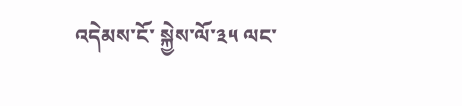འདེམས་ངོ་ སྐྱེས་ལོ་༣༥ ལང་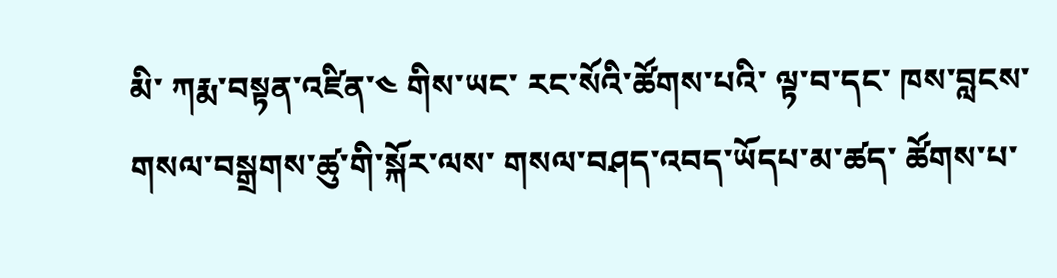མི་ ཀརྨ་བསྟན་འཛིན་༤ གིས་ཡང་ རང་སོའི་ཚོགས་པའི་ ལྟ་བ་དང་ ཁས་བླངས་གསལ་བསྒྲགས་ཚུ་གི་སྐོར་ལས་ གསལ་བཤད་འབད་ཡོདཔ་མ་ཚད་ ཚོགས་པ་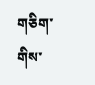གཅིག་གིས་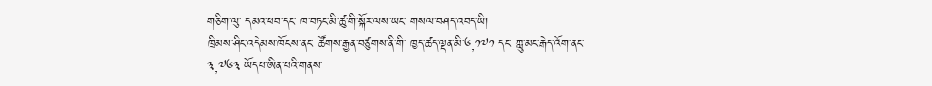གཅིག་ལུ་ དམའ་ཕབ་དང་ ཁ་བཏང་མི་ཚུ་གི་སྐོར་ལས་ཡང་ གསལ་བཤད་འབད་ཡི།
ཁྲིམས་ཤིང་འདེམས་ཁོངས་ནང་ ཚོགས་རྒྱན་བཙུགས་ནི་གི་ ཁྱད་ཚད་ལྡན་མི་༦,༡༧༡ དང་ ཀླུ་མང་རྒེད་འོག་ནང་༣,༧༦༣ ཡོདཔ་ཨིན་པའི་གནས་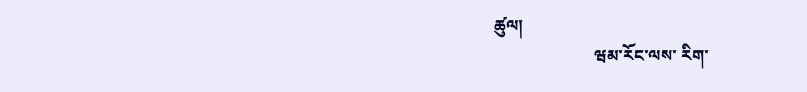ཚུལ།
                        ཝམ་རོང་ལས་ རིག་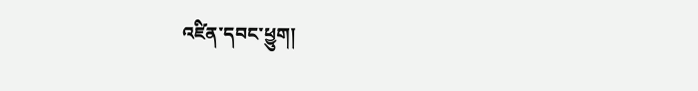འཛིན་དབང་ཕྱུག།